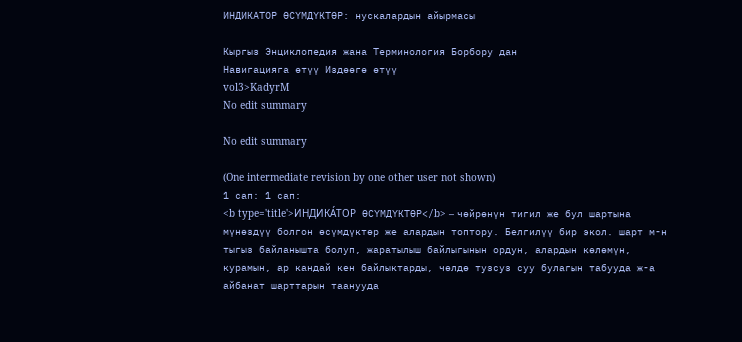ИНДИКАТОР ӨСҮМДҮКТӨР: нускалардын айырмасы

Кыргыз Энциклопедия жана Терминология Борбору дан
Навигацияга өтүү Издөөгө өтүү
vol3>KadyrM
No edit summary

No edit summary

(One intermediate revision by one other user not shown)
1 сап: 1 сап:
<b type='title'>ИНДИКА́ТОР ӨСҮМДҮКТӨР</b> – чөйрөнүн тигил же бул шартына мүнөздүү болгон өсүмдүктөр же алардын топтору. Белгилүү бир экол. шарт м-н тыгыз байланышта болуп, жаратылыш байлыгынын ордун, алардын көлөмүн, курамын, ар кандай кен байлыктарды, чөлдө тузсуз суу булагын табууда ж-а айбанат шарттарын таанууда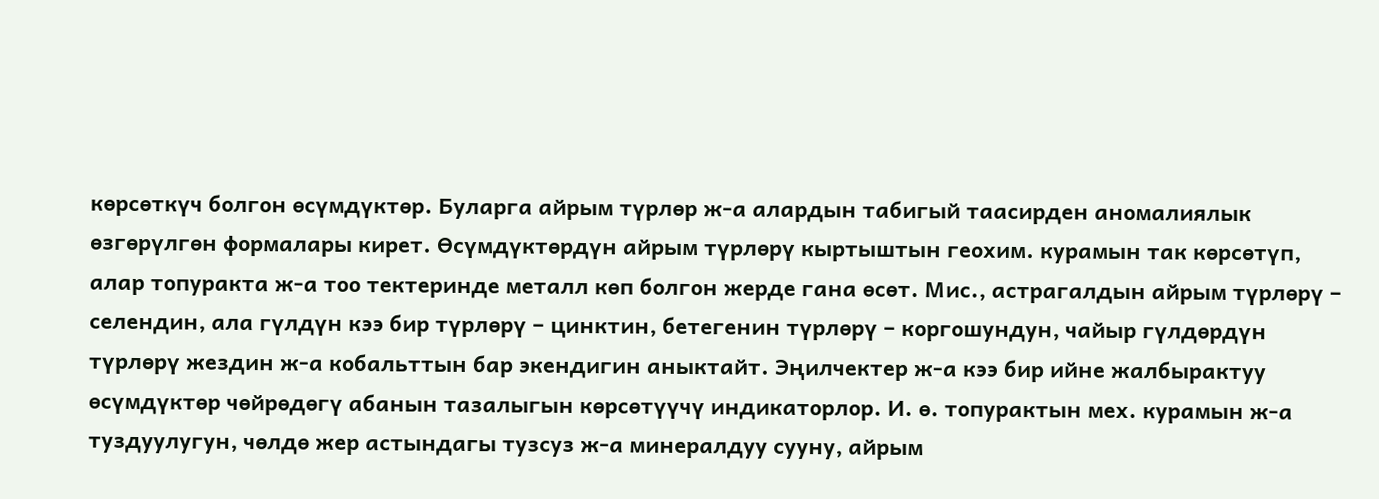көрсөткүч болгон өсүмдүктөр. Буларга айрым түрлөр ж-а алардын табигый таасирден аномалиялык өзгөрүлгөн формалары кирет. Өсүмдүктөрдүн айрым түрлөрү кыртыштын геохим. курамын так көрсөтүп, алар топуракта ж-а тоо тектеринде металл көп болгон жерде гана өсөт. Мис., астрагалдын айрым түрлөрү – селендин, ала гүлдүн кээ бир түрлөрү – цинктин, бетегенин түрлөрү – коргошундун, чайыр гүлдөрдүн түрлөрү жездин ж-а кобальттын бар экендигин аныктайт. Эңилчектер ж-а кээ бир ийне жалбырактуу өсүмдүктөр чөйрөдөгү абанын тазалыгын көрсөтүүчү индикаторлор. И. ө. топурактын мех. курамын ж-а туздуулугун, чөлдө жер астындагы тузсуз ж-а минералдуу сууну, айрым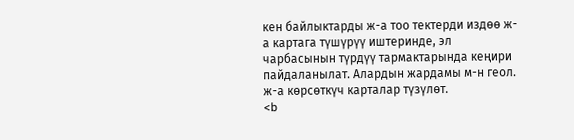кен байлыктарды ж-а тоо тектерди издөө ж-а картага түшүрүү иштеринде, эл чарбасынын түрдүү тармактарында кеңири пайдаланылат. Алардын жардамы м-н геол. ж-а көрсөткүч карталар түзүлөт.
<b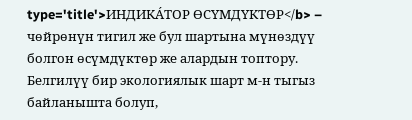type='title'>ИНДИКА́ТОР ӨСҮМДҮКТӨР</b> – чөйрөнүн тигил же бул шартына мүнөздүү болгон өсүмдүктөр же алардын топтору. Белгилүү бир экологиялык шарт м-н тыгыз байланышта болуп,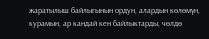жаратылыш байлыгынын ордун, алардын көлөмүн, курамын, ар кандай кен байлыктарды, чөлдө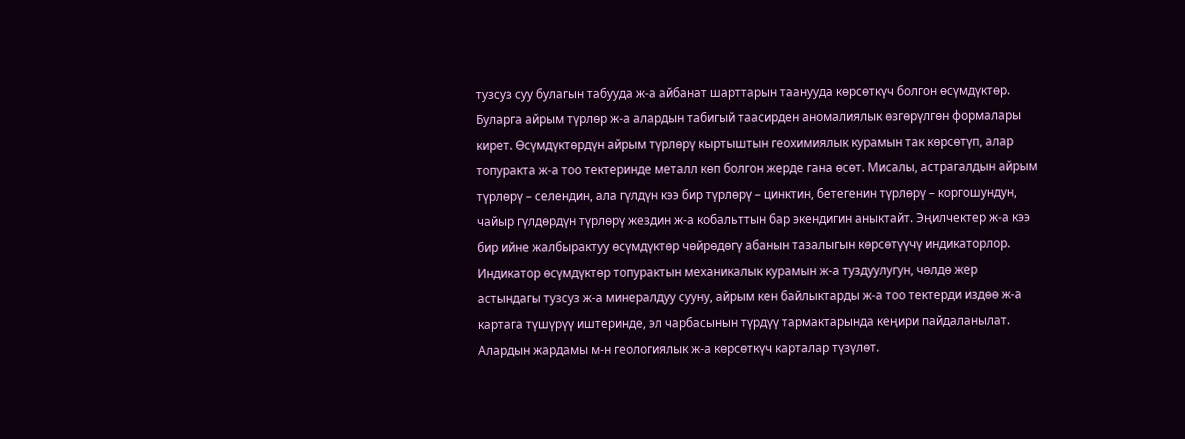тузсуз суу булагын табууда ж-а айбанат шарттарын таанууда көрсөткүч болгон өсүмдүктөр. Буларга айрым түрлөр ж-а алардын табигый таасирден аномалиялык өзгөрүлгөн формалары кирет. Өсүмдүктөрдүн айрым түрлөрү кыртыштын геохимиялык курамын так көрсөтүп, алар топуракта ж-а тоо тектеринде металл көп болгон жерде гана өсөт. Мисалы, астрагалдын айрым түрлөрү – селендин, ала гүлдүн кээ бир түрлөрү – цинктин, бетегенин түрлөрү – коргошундун, чайыр гүлдөрдүн түрлөрү жездин ж-а кобальттын бар экендигин аныктайт. Эңилчектер ж-а кээ бир ийне жалбырактуу өсүмдүктөр чөйрөдөгү абанын тазалыгын көрсөтүүчү индикаторлор. Индикатор өсүмдүктөр топурактын механикалык курамын ж-а туздуулугун, чөлдө жер астындагы тузсуз ж-а минералдуу сууну, айрым кен байлыктарды ж-а тоо тектерди издөө ж-а картага түшүрүү иштеринде, эл чарбасынын түрдүү тармактарында кеңири пайдаланылат. Алардын жардамы м-н геологиялык ж-а көрсөткүч карталар түзүлөт.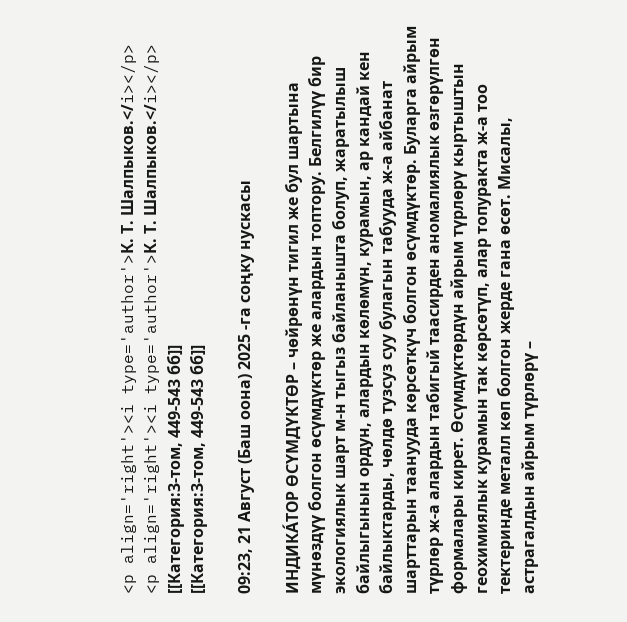<p align='right'><i type='author'>К. Т. Шалпыков.</i></p>
<p align='right'><i type='author'>К. Т. Шалпыков.</i></p>
[[Категория:3-том, 449-543 бб]]
[[Категория:3-том, 449-543 бб]]

09:23, 21 Август (Баш оона) 2025 -га соңку нускасы

ИНДИКА́ТОР ӨСҮМДҮКТӨР – чөйрөнүн тигил же бул шартына мүнөздүү болгон өсүмдүктөр же алардын топтору. Белгилүү бир экологиялык шарт м-н тыгыз байланышта болуп, жаратылыш байлыгынын ордун, алардын көлөмүн, курамын, ар кандай кен байлыктарды, чөлдө тузсуз суу булагын табууда ж-а айбанат шарттарын таанууда көрсөткүч болгон өсүмдүктөр. Буларга айрым түрлөр ж-а алардын табигый таасирден аномалиялык өзгөрүлгөн формалары кирет. Өсүмдүктөрдүн айрым түрлөрү кыртыштын геохимиялык курамын так көрсөтүп, алар топуракта ж-а тоо тектеринде металл көп болгон жерде гана өсөт. Мисалы, астрагалдын айрым түрлөрү –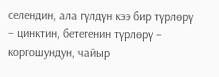селендин, ала гүлдүн кээ бир түрлөрү – цинктин, бетегенин түрлөрү – коргошундун, чайыр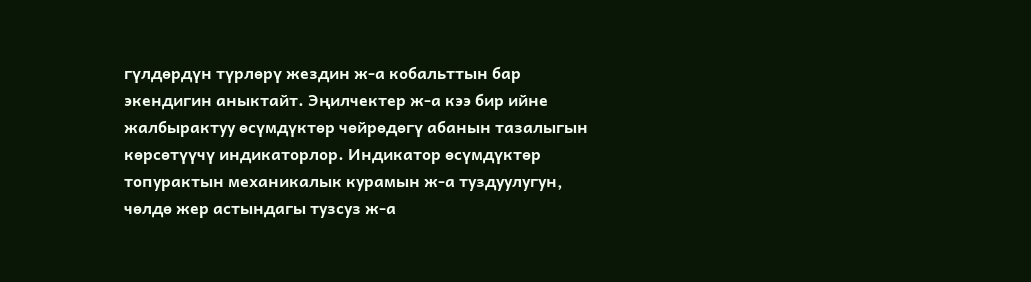гүлдөрдүн түрлөрү жездин ж-а кобальттын бар экендигин аныктайт. Эңилчектер ж-а кээ бир ийне жалбырактуу өсүмдүктөр чөйрөдөгү абанын тазалыгын көрсөтүүчү индикаторлор. Индикатор өсүмдүктөр топурактын механикалык курамын ж-а туздуулугун, чөлдө жер астындагы тузсуз ж-а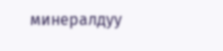минералдуу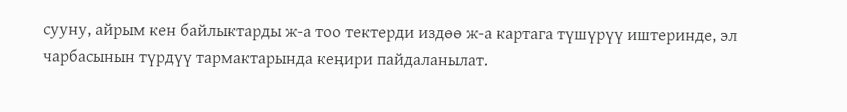сууну, айрым кен байлыктарды ж-а тоо тектерди издөө ж-а картага түшүрүү иштеринде, эл чарбасынын түрдүү тармактарында кеңири пайдаланылат.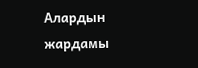Алардын жардамы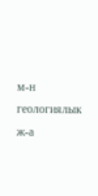м-н геологиялык ж-а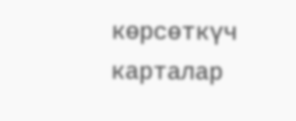көрсөткүч карталар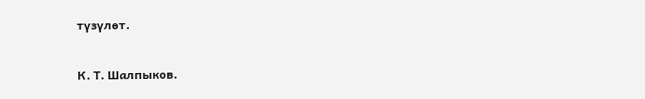түзүлөт.


К. Т. Шалпыков.